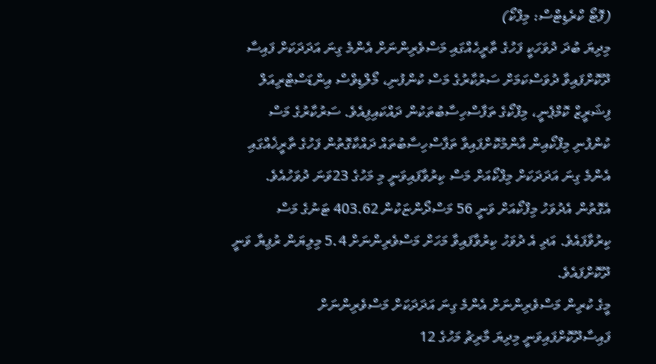(ފޮޓޯ ކްރެޑިޓްސް: މިފްކޯ)
މިދިޔަ ބުދަ ދުވަހަކީ ފަހުގެ ތާރީހެއްގައި މަސްވެރިންނަށް އެންމެ ގިނަ އަދަދަކަށް ފައިސާ ދޫކޮށްފައިވާ ދުވަސްކަމަށް ސަރުކާރުގެ މަސް ކުންފުނި، މޯލްޑިވްސް އިންޑަސްޓްރިއަލް ފިޝަރީޒް ކޮމްޕެނީ، މިފްކޯގެ ތަފާސްހިސާބުތަކުން ދައްކައިފިއެވެ. ސަރުކާރުގެ މަސް ކުންފުނި މިފްކޯއިން އާންމުކޮށްފައިވާ ތަފާސްހިސާބުތައް ދައްކާގޮތުން ފަހުގެ ތާރީޚެއްގައި އެންމެ ގިނަ އަދަދަކަށް މިފްކޯއަށް މަސް ކިރުވާފައިވަނީ މި މަހުގެ 23ވަނަ ދުވަހުއެވެ. އެގޮތުން އެދުވަހު މިފްކޯއަށް ވަނީ 56 މަސްދޯންޏަކުން 403.62 ޓަނުގެ މަސް ކިރުވާފައެވެ. އަދި އެ ދުވަހު ކިރުވާފައިވާ މަހަށް މަސްވެރިންނަށް 5.4 މިލިޔަން ރުފިޔާ ވަނީ ދޫކޮށްފައެވެ.
މީގެ ކުރިން މަސްވެރިންނަށް އެންމެ ގިނަ އަދަދަކަށް މަސްވެރިންނަށް ފައިސާދޫކޮށްފައިވަނީ މިދިޔަ މާރިޗު މަހުގެ 12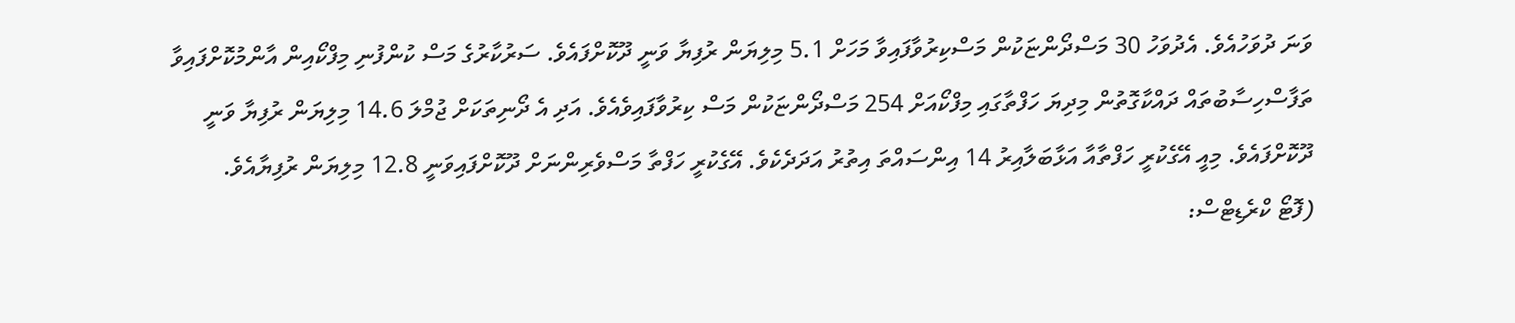ވަނަ ދުވަހުއެވެ. އެދުވަހު 30 މަސްދޯންޏަކުން މަސްކިރުވާފައިވާ މަހަށް 5.1 މިލިޔަން ރުފިޔާ ވަނީ ދޫކޮށްފައެވެ. ސަރުކާރުގެ މަސް ކުންފުނި މިފްކޯއިން އާންމުކޮށްފައިވާ ތަފާސްހިސާބުތައް ދައްކާގޮތުން މިދިޔަ ހަފްތާގައި މިފްކޯއަށް 254 މަސްދޯންޏަކުން މަސް ކިރުވާފައިވެއެވެ. އަދި އެ ދޯނިތަކަށް ޖުމްލަ 14.6 މިލިޔަން ރުފިޔާ ވަނީ ދޫކޮށްފައެވެ. މިއީ އޭގެކުރީ ހަފްތާއާ އަޅާބަލާއިރު 14 އިންސައްތަ އިތުރު އަދަދެކެވެ. އޭގެކުރީ ހަފްތާ މަސްވެރިންނަށް ދޫކޮށްފައިވަނީ 12.8 މިލިޔަން ރުފިޔާއެވެ.
(ފޮޓޯ ކްރެޑިޓްސް: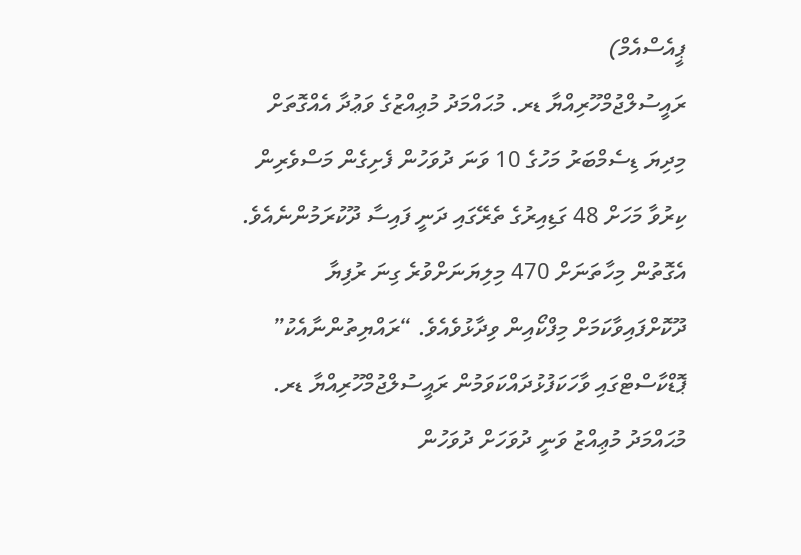ޕީއެސްއެމް)
ރައީސުލްޖުމްހޫރިއްޔާ ޑރ. މުޙައްމަދު މުޢިއްޒުގެ ވަޢުދާ އެއްގޮތަށް މިދިޔަ ޑިސެމްބަރު މަހުގެ 10 ވަނަ ދުވަހުން ފެށިގެން މަސްވެރިން ކިރުވާ މަހަށް 48 ގަޑިއިރުގެ ތެރޭގައި ދަނީ ފައިސާ ދޫކުރަމުންނެއެވެ. އެގޮތުން މިހާތަނަށް 470 މިލިޔަނަށްވުރެ ގިނަ ރުފިޔާ ދޫކޮށްފައިވާކަމަށް މިފްކޯއިން ވިދާޅުވެއެވެ. “ރައްޔިތުންނާއެކު” ޕޮޑްކާސްޓްގައި ވާހަކަފުޅުދައްކަވަމުން ރައީސުލްޖުމްހޫރިއްޔާ ޑރ. މުޙައްމަދު މުޢިއްޒު ވަނީ ދުވަހަށް ދުވަހުން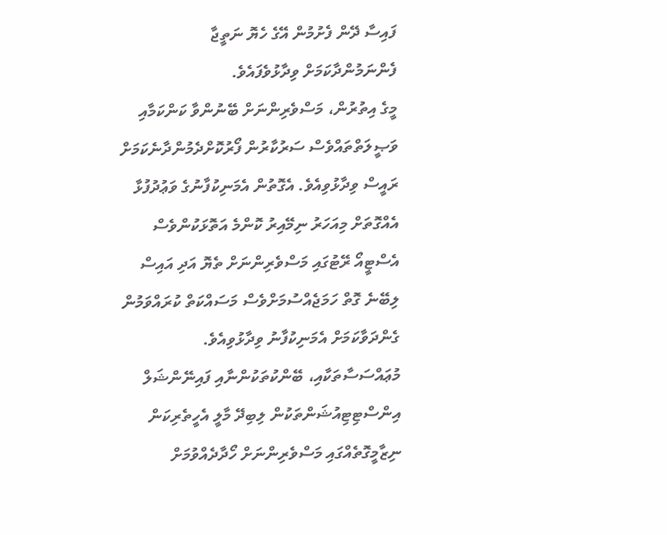ފައިސާ ދޭން ފެށުމުން އޭގެ ހެޔޮ ނަތީޖާ ފެންނަމުންދާކަމަށް ވިދާޅުވެފައެވެ.
މީގެ އިތުރުން، މަސްވެރިންނަށް ބޭނުންވާ ކަންކަމާއި ވަޞީލަތްތައްވެސް ސަރުކާރުން ފޯރުކޮށްދެމުންދާނެކަމަށް ރައީސް ވިދާޅުވިއެވެ. އެގޮތުން އެމަނިކުފާނުގެ ވަޢުދުފުޅާ އެއްގޮތަށް މިއަހަރު ނިމޭއިރު ކޮންމެ އަތޮޅަކުންވެސް އެސްޓީއޯ ރޭޓުގައި މަސްވެރިންނަށް ތެޔޮ އަދި އައިސް ލިބޭނެ ގޮތް ހަމަޖެއްސުމަށްވެސް މަސައްކަތް ކުރައްވަމުން ގެންދަވާކަމަށް އެމަނިކުފާނު ވިދާޅުވިއެވެ.
މުޢައްސަސާތަކާއި، ބޭންކުތަކުންނާއި ފައިނޭންޝަލް އިންސްޓިޓިއުޝަންތަކުން ލިބިދޭ މާލީ އެހީތެރިކަން ނިޒާމީގޮތެއްގައި މަސްވެރިންނަށް ހޯދާދެއްވުމަށް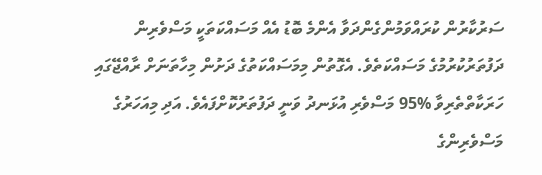ސަރުކާރުން ކުރައްވަމުންގެންދަވާ އެންމެ ބޮޑު އެއް މަސައްކަތަކީ މަސްވެރިން ދަފުތަރުކުރުމުގެ މަސައްކަތެވެ. އެގޮތުން މިމަސައްކަތުގެ ދަށުން މިހާތަނަށް ރާއްޖޭގައި ހަރަކާތްތެރިވާ %95 މަސްވެރި އުޅަނދު ވަނީ ދަފުތަރުކޮށްފައެވެ. އަދި މިއަހަރުގެ މަސްވެރިންގެ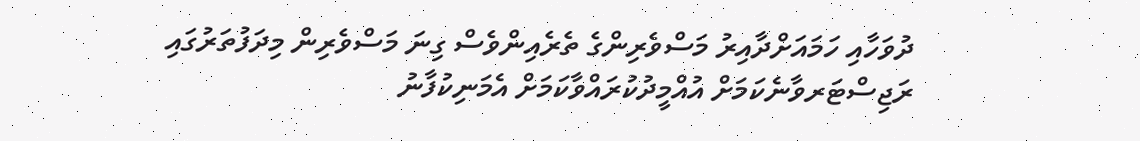ދުވަހާއި ހަމައަށްދާއިރު މަސްވެރިންގެ ތެރެއިންވެސް ގިނަ މަސްވެރިން މިދަފުތަރުގައި ރަޖިސްޓަރވާނެކަމަށް އުއްމީދުކުރައްވާކަމަށް އެމަނިކުފާނު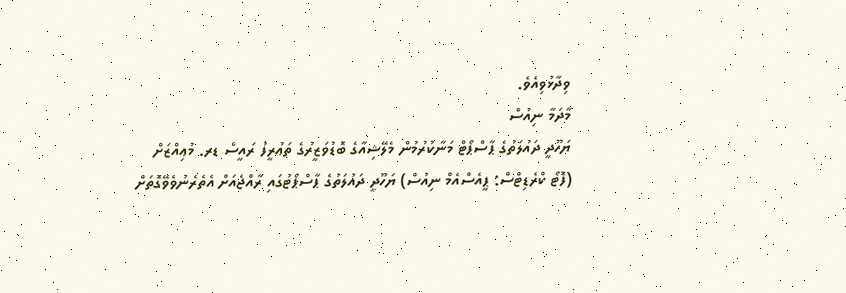ވިދާޅުވިއެވެ.
މާދަމާ ނިއުސް
ޔަހޫދީ ދައުލަތުގެ ޕާސްޕޯޓް މަނާކުރުމުން މެލޭޝިއާގެ ބޮޑުވަޒީރުގެ ތަޢުރީފު ރައީސް ޑރ. މުޢިއްޒަށް
(ފޮޓޯ ކްރެޑިޓްސް: ޕީއެސްއެމް ނިއުސް) ޔަހޫދީ ދައުލަތުގެ ޕާސްޕޯޓުގައި ރާއްޖެއަށް އެތެރެނުވެވޭގޮތަށް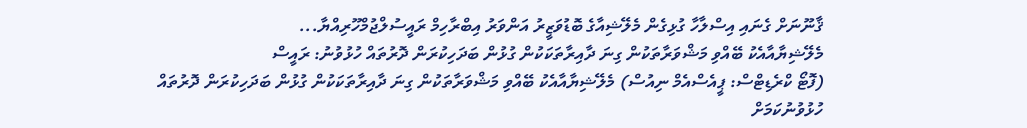ޤާނޫނަށް ގެނައި އިސްލާހާ ގުޅިގެން މެލޭޝިއާގެ ބޮޑުވަޒީރު އަންވަރު އިބްރާހިމް ރައީސުލްޖުމްހޫރިއްޔާ...
މެލޭޝިޔާއާއެކު ބޭއްވި މަޝްވަރާތަކުން ގިނަ ދާއިރާތަކަކުން ގުޅުން ބަދަހިކުރަން ދޮރުތައް ހުޅުވުނު: ރައީސް
(ފޮޓޯ ކްރެޑިޓްސް: ޕީއެސްއެމް ނިއުސް) މެލޭޝިޔާއާއެކު ބޭއްވި މަޝްވަރާތަކުން ގިނަ ދާއިރާތަކަކުން ގުޅުން ބަދަހިކުރަން ދޮރުތައް ހުޅުވުނުކަމަށް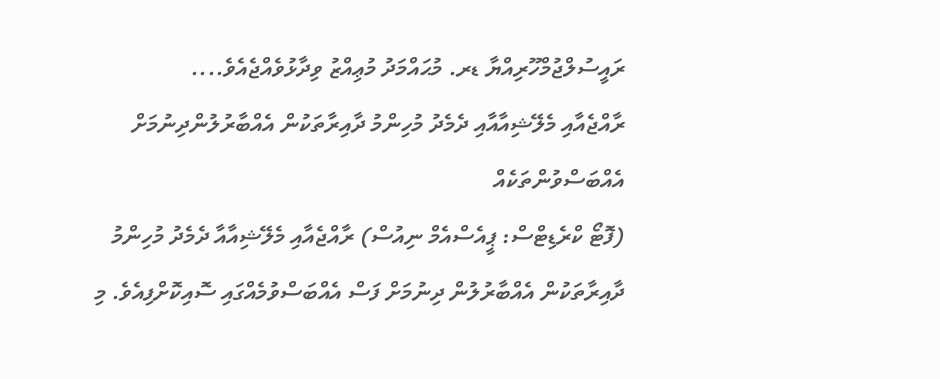ރައީސުލްޖުމްހޫރިއްޔާ ޑރ. މުޙައްމަދު މުޢިއްޒު ވިދާޅުވެއްޖެއެވެ....
ރާއްޖެއާއި މެލޭޝިއާއާއި ދެމެދު މުހިންމު ދާއިރާތަކުން އެއްބާރުލުންދިނުމަށް އެއްބަސްވުންތަކެއް
(ފޮޓޯ ކްރެޑިޓްސް: ޕީއެސްއެމް ނިއުސް) ރާއްޖެއާއި މެލޭޝިއާއާ ދެމެދު މުހިންމު ދާއިރާތަކުން އެއްބާރުލުން ދިނުމަށް ފަސް އެއްބަސްވުމެއްގައި ސޮއިކޮށްފިއެވެ. މި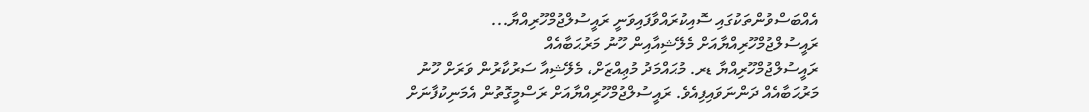އެއްބަސްވުންތަކުގައި ސޮއިކުރައްވާފައިވަނީ ރައީސުލްޖުމްހޫރިއްޔާ...
ރައީސުލްޖުމްހޫރިއްޔާއަށް މެލޭޝިއާއިން ހޫނު މަރުޙަބާއެއް
ރައީސުލްޖުމްހޫރިއްޔާ ޑރ. މުޙައްމަދު މުޢިއްޒަށް، މެލޭޝިއާ ސަރުކާރުން ވަރަށް ހޫނު މަރުޙަބާއެއް ދަންނަވައިފިއެވެ. ރައީސުލްޖުމްހޫރިއްޔާއަށް ރަސްމީގޮތުން އެމަނިކުފާނަށް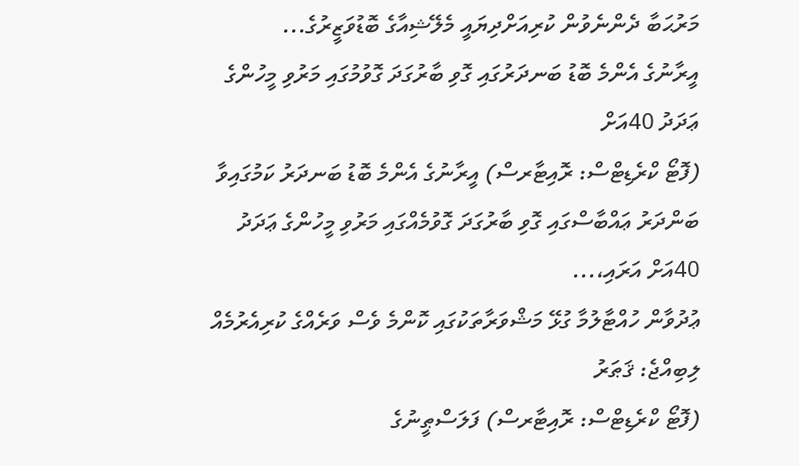މަރުޙަބާ ދެންނެވުން ކުރިއަށްދިޔައީ މެލޭޝިއާގެ ބޮޑުވަޒީރުގެ...
އީރާނުގެ އެންމެ ބޮޑު ބަނދަރުގައި ގޮވި ބާރުގަދަ ގޮވުމުގައި މަރުވި މީހުންގެ ޢަދަދު 40އަށް
(ފޮޓޯ ކްރެޑިޓްސް: ރޮއިޓާރސް) އީރާނުގެ އެންމެ ބޮޑު ބަނދަރު ކަމުގައިވާ ބަންދަރު ޢައްބާސްގައި ގޮވި ބާރުގަދަ ގޮވުމެއްގައި މަރުވި މީހުންގެ ޢަދަދު 40އަށް އަރައި،...
ޢުދުވާން ހުއްޓާލުމާ ގުޅޭ މަޝްވަރާތަކުގައި ކޮންމެ ވެސް ވަރެއްގެ ކުރިއެރުމެއް ލިބިއްޖެ: ޤަޠަރު
(ފޮޓޯ ކްރެޑިޓްސް: ރޮއިޓާރސް) ފަލަސްޠީނުގެ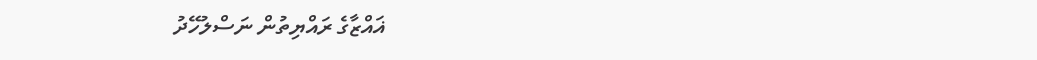ޣައްޒާގެ ރައްޔިތުން ނަސްލުހޭދު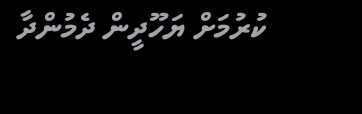ކުރުމަށް ޔަހޫދީން ދެމުންދާ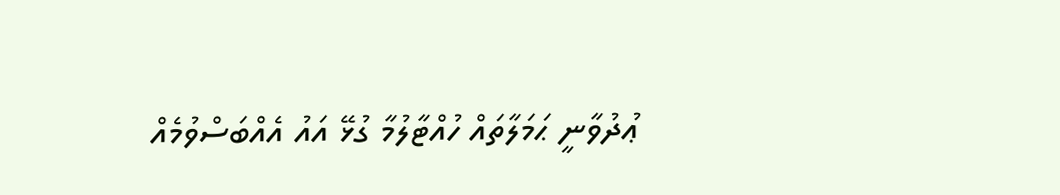ޢުދުވާނީ ޙަމަލާތައް ހުއްޓާލުމާ ގުޅޭ އައު އެއްބަސްވުމެއް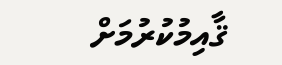ޤާއިމުކުރުމަށް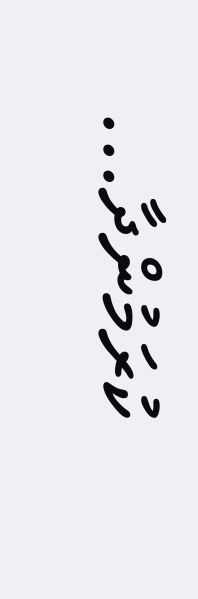ކުރަމުންދާ...